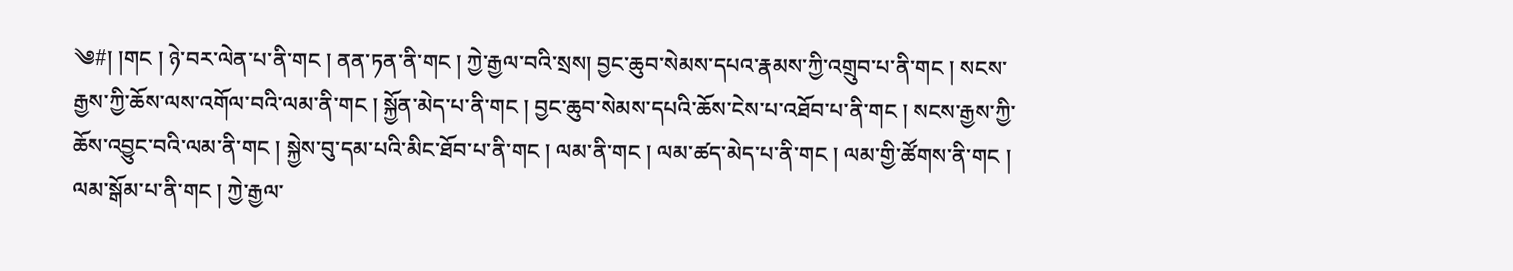༄#། །གང ། ཉེ་བར་ལེན་པ་ནི་གང ། ནན་ཏན་ནི་གང ། ཀྱེ་རྒྱལ་བའི་སྲས། བྱང་ཆུབ་སེམས་དཔའ་རྣམས་ཀྱི་འགྲུབ་པ་ནི་གང ། སངས་རྒྱས་ཀྱི་ཆོས་ལས་འགོལ་བའི་ལམ་ནི་གང ། སྐྱོན་མེད་པ་ནི་གང ། བྱང་ཆུབ་སེམས་དཔའི་ཆོས་ངེས་པ་འཐོབ་པ་ནི་གང ། སངས་རྒྱས་ཀྱི་ཆོས་འབྱུང་བའི་ལམ་ནི་གང ། སྐྱེས་བུ་དམ་པའི་མིང་ཐོབ་པ་ནི་གང ། ལམ་ནི་གང ། ལམ་ཚད་མེད་པ་ནི་གང ། ལམ་གྱི་ཚོགས་ནི་གང ། ལམ་སྒོམ་པ་ནི་གང ། ཀྱེ་རྒྱལ་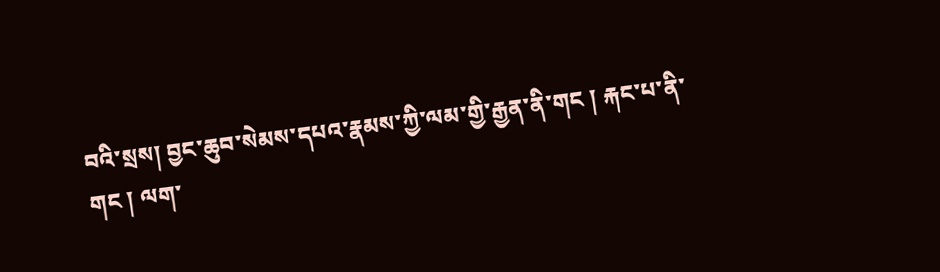བའི་སྲས། བྱང་ཆུབ་སེམས་དཔའ་རྣམས་ཀྱི་ལམ་གྱི་རྒྱན་ནི་གང ། རྐང་པ་ནི་གང ། ལག་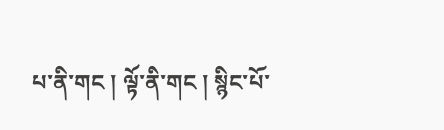པ་ནི་གང ། ལྟོ་ནི་གང ། སྙིང་པོ་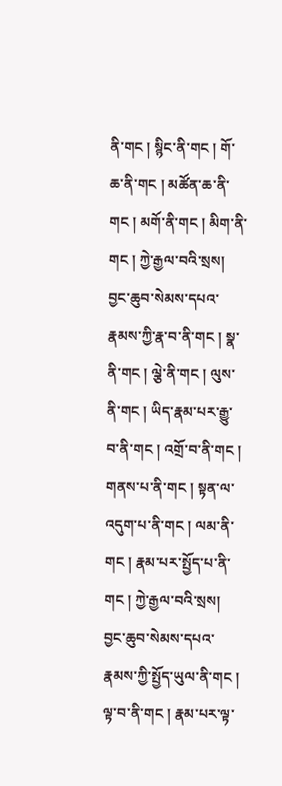ནི་གང ། སྙིང་ནི་གང ། གོ་ཆ་ནི་གང ། མཚོན་ཆ་ནི་གང ། མགོ་ནི་གང ། མིག་ནི་གང ། ཀྱེ་རྒྱལ་བའི་སྲས། བྱང་ཆུབ་སེམས་དཔའ་རྣམས་ཀྱི་རྣ་བ་ནི་གང ། སྣ་ནི་གང ། ལྕེ་ནི་གང ། ལུས་ནི་གང ། ཡིད་རྣམ་པར་རྒྱུ་བ་ནི་གང ། འགྲོ་བ་ནི་གང ། གནས་པ་ནི་གང ། སྟན་ལ་འདུག་པ་ནི་གང ། ལམ་ནི་གང ། རྣམ་པར་སྤྱོད་པ་ནི་གང ། ཀྱེ་རྒྱལ་བའི་སྲས། བྱང་ཆུབ་སེམས་དཔའ་རྣམས་ཀྱི་སྤྱོད་ཡུལ་ནི་གང ། ལྟ་བ་ནི་གང ། རྣམ་པར་ལྟ་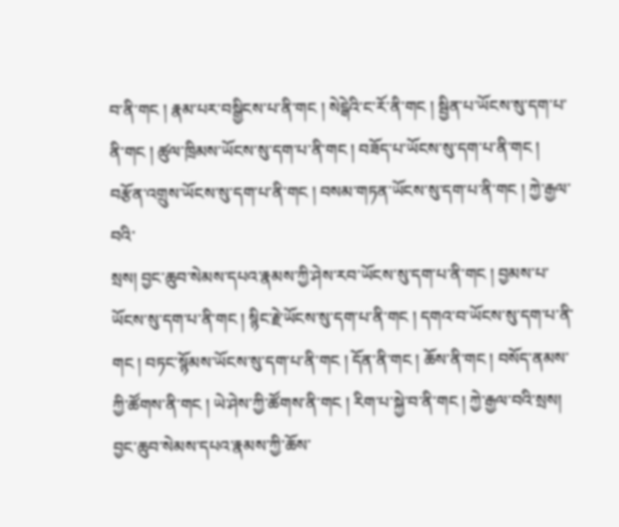བ་ནི་གང ། རྣམ་པར་བསྒྱིངས་པ་ནི་གང ། སེངྒེའི་ང་རོ་ནི་གང ། སྦྱིན་པ་ཡོངས་སུ་དག་པ་ནི་གང ། ཚུལ་ཁྲིམས་ཡོངས་སུ་དག་པ་ནི་གང ། བཟོད་པ་ཡོངས་སུ་དག་པ་ནི་གང ། བརྩོན་འགྲུས་ཡོངས་སུ་དག་པ་ནི་གང ། བསམ་གཏན་ཡོངས་སུ་དག་པ་ནི་གང ། ཀྱེ་རྒྱལ་བའི་
སྲས། བྱང་ཆུབ་སེམས་དཔའ་རྣམས་ཀྱི་ཤེས་རབ་ཡོངས་སུ་དག་པ་ནི་གང ། བྱམས་པ་ཡོངས་སུ་དག་པ་ནི་གང ། སྙིང་རྗེ་ཡོངས་སུ་དག་པ་ནི་གང ། དགའ་བ་ཡོངས་སུ་དག་པ་ནི་གང ། བཏང་སྙོམས་ཡོངས་སུ་དག་པ་ནི་གང ། དོན་ནི་གང ། ཆོས་ནི་གང ། བསོད་ནམས་ཀྱི་ཚོགས་ནི་གང ། ཡེ་ཤེས་ཀྱི་ཚོགས་ནི་གང ། རིག་པ་སྐྱེ་བ་ནི་གང ། ཀྱེ་རྒྱལ་བའི་སྲས། བྱང་ཆུབ་སེམས་དཔའ་རྣམས་ཀྱི་ཆོས་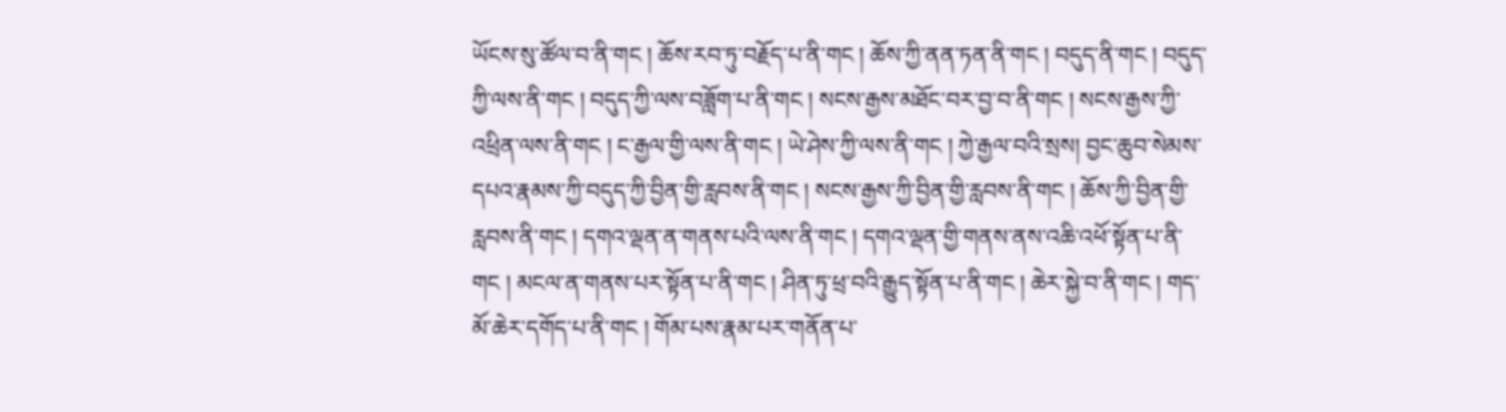ཡོངས་སུ་ཚོལ་བ་ནི་གང ། ཆོས་རབ་ཏུ་བརྗོད་པ་ནི་གང ། ཆོས་ཀྱི་ནན་ཏན་ནི་གང ། བདུད་ནི་གང ། བདུད་ཀྱི་ལས་ནི་གང ། བདུད་ཀྱི་ལས་བཟློག་པ་ནི་གང ། སངས་རྒྱས་མཐོང་བར་བྱ་བ་ནི་གང ། སངས་རྒྱས་ཀྱི་འཕྲིན་ལས་ནི་གང ། ང་རྒྱལ་གྱི་ལས་ནི་གང ། ཡེ་ཤེས་ཀྱི་ལས་ནི་གང ། ཀྱེ་རྒྱལ་བའི་སྲས། བྱང་ཆུབ་སེམས་དཔའ་རྣམས་ཀྱི་བདུད་ཀྱི་བྱིན་གྱི་རླབས་ནི་གང ། སངས་རྒྱས་ཀྱི་བྱིན་གྱི་རླབས་ནི་གང ། ཆོས་ཀྱི་བྱིན་གྱི་རླབས་ནི་གང ། དགའ་ལྡན་ན་གནས་པའི་ལས་ནི་གང ། དགའ་ལྡན་གྱི་གནས་ནས་འཆི་འཕོ་སྟོན་པ་ནི་གང ། མངལ་ན་གནས་པར་སྟོན་པ་ནི་གང ། ཤིན་ཏུ་ཕྲ་བའི་རྒྱུད་སྟོན་པ་ནི་གང ། ཆེར་སྐྱེ་བ་ནི་གང ། གད་མོ་ཆེར་དགོད་པ་ནི་གང ། གོམ་པས་རྣམ་པར་གནོན་པ་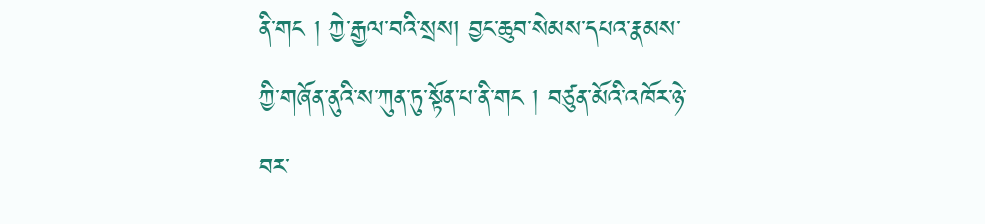ནི་གང ། ཀྱེ་རྒྱལ་བའི་སྲས། བྱང་ཆུབ་སེམས་དཔའ་རྣམས་ཀྱི་གཞོན་ནུའི་ས་ཀུན་ཏུ་སྟོན་པ་ནི་གང ། བཙུན་མོའི་འཁོར་ཉེ་བར་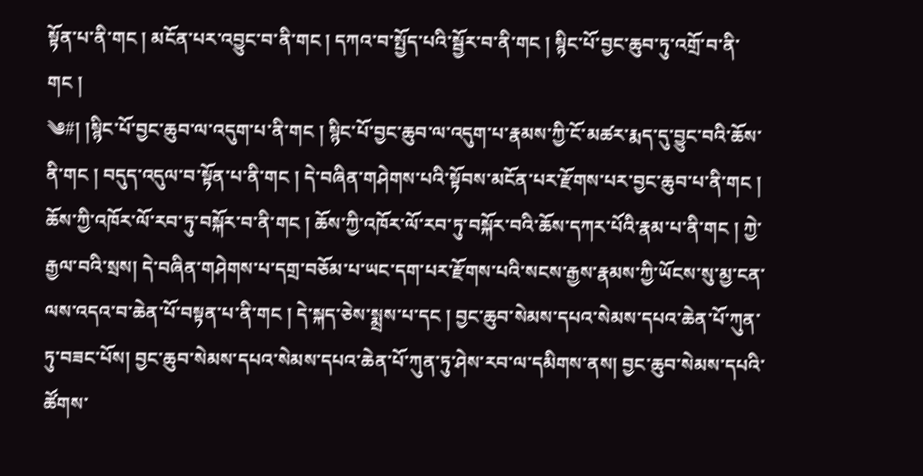སྟོན་པ་ནི་གང ། མངོན་པར་འབྱུང་བ་ནི་གང ། དཀའ་བ་སྤྱོད་པའི་སྦྱོར་བ་ནི་གང ། སྙིང་པོ་བྱང་ཆུབ་ཏུ་འགྲོ་བ་ནི་གང །
༄#། །སྙིང་པོ་བྱང་ཆུབ་ལ་འདུག་པ་ནི་གང ། སྙིང་པོ་བྱང་ཆུབ་ལ་འདུག་པ་རྣམས་ཀྱི་ངོ་མཚར་རྨད་དུ་བྱུང་བའི་ཆོས་ནི་གང ། བདུད་འདུལ་བ་སྟོན་པ་ནི་གང ། དེ་བཞིན་གཤེགས་པའི་སྟོབས་མངོན་པར་རྫོགས་པར་བྱང་ཆུབ་པ་ནི་གང ། ཆོས་ཀྱི་འཁོར་ལོ་རབ་ཏུ་བསྐོར་བ་ནི་གང ། ཆོས་ཀྱི་འཁོར་ལོ་རབ་ཏུ་བསྐོར་བའི་ཆོས་དཀར་པོའི་རྣམ་པ་ནི་གང ། ཀྱེ་རྒྱལ་བའི་སྲས། དེ་བཞིན་གཤེགས་པ་དགྲ་བཅོམ་པ་ཡང་དག་པར་རྫོགས་པའི་སངས་རྒྱས་རྣམས་ཀྱི་ཡོངས་སུ་མྱ་ངན་ལས་འདའ་བ་ཆེན་པོ་བསྟན་པ་ནི་གང ། དེ་སྐད་ཅེས་སྨྲས་པ་དང ། བྱང་ཆུབ་སེམས་དཔའ་སེམས་དཔའ་ཆེན་པོ་ཀུན་ཏུ་བཟང་པོས། བྱང་ཆུབ་སེམས་དཔའ་སེམས་དཔའ་ཆེན་པོ་ཀུན་ཏུ་ཤེས་རབ་ལ་དམིགས་ནས། བྱང་ཆུབ་སེམས་དཔའི་ཚོགས་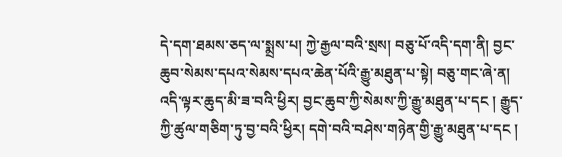དེ་དག་ཐམས་ཅད་ལ་སྨྲས་པ། ཀྱེ་རྒྱལ་བའི་སྲས། བཅུ་པོ་འདི་དག་ནི། བྱང་ཆུབ་སེམས་དཔའ་སེམས་དཔའ་ཆེན་པོའི་རྒྱུ་མཐུན་པ་སྟེ། བཅུ་གང་ཞེ་ན། འདི་ལྟར་ཆུད་མི་ཟ་བའི་ཕྱིར། བྱང་ཆུབ་ཀྱི་སེམས་ཀྱི་རྒྱུ་མཐུན་པ་དང ། རྒྱུད་ཀྱི་ཚུལ་གཅིག་ཏུ་བྱ་བའི་ཕྱིར། དགེ་བའི་བཤེས་གཉེན་གྱི་རྒྱུ་མཐུན་པ་དང །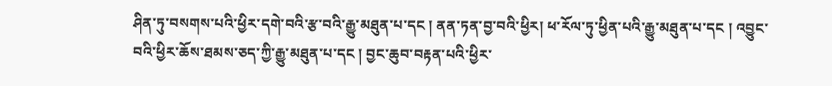ཤིན་ཏུ་བསགས་པའི་ཕྱིར་དགེ་བའི་རྩ་བའི་རྒྱུ་མཐུན་པ་དང ། ནན་ཏན་བྱ་བའི་ཕྱིར། ཕ་རོལ་ཏུ་ཕྱིན་པའི་རྒྱུ་མཐུན་པ་དང ། འབྱུང་བའི་ཕྱིར་ཆོས་ཐམས་ཅད་ཀྱི་རྒྱུ་མཐུན་པ་དང ། བྱང་ཆུབ་བརྟན་པའི་ཕྱིར་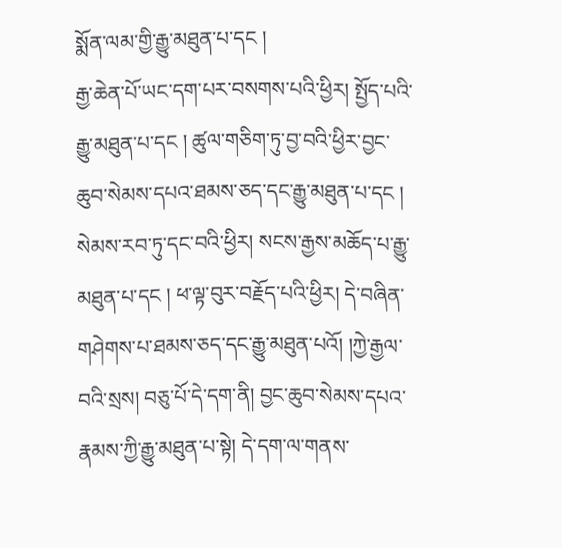སྨོན་ལམ་གྱི་རྒྱུ་མཐུན་པ་དང །
རྒྱ་ཆེན་པོ་ཡང་དག་པར་བསགས་པའི་ཕྱིར། སྤྱོད་པའི་རྒྱུ་མཐུན་པ་དང ། ཚུལ་གཅིག་ཏུ་བྱ་བའི་ཕྱིར་བྱང་ཆུབ་སེམས་དཔའ་ཐམས་ཅད་དང་རྒྱུ་མཐུན་པ་དང ། སེམས་རབ་ཏུ་དང་བའི་ཕྱིར། སངས་རྒྱས་མཆོད་པ་རྒྱུ་མཐུན་པ་དང ། ཕ་ལྟ་བུར་བརྗོད་པའི་ཕྱིར། དེ་བཞིན་གཤེགས་པ་ཐམས་ཅད་དང་རྒྱུ་མཐུན་པའོ། །ཀྱེ་རྒྱལ་བའི་སྲས། བཅུ་པོ་དེ་དག་ནི། བྱང་ཆུབ་སེམས་དཔའ་རྣམས་ཀྱི་རྒྱུ་མཐུན་པ་སྟེ། དེ་དག་ལ་གནས་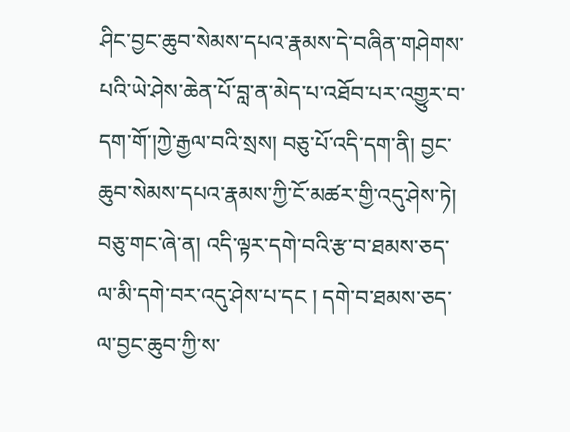ཤིང་བྱང་ཆུབ་སེམས་དཔའ་རྣམས་དེ་བཞིན་གཤེགས་པའི་ཡེ་ཤེས་ཆེན་པོ་བླ་ན་མེད་པ་འཐོབ་པར་འགྱུར་བ་དག་གོ་།ཀྱེ་རྒྱལ་བའི་སྲས། བཅུ་པོ་འདི་དག་ནི། བྱང་ཆུབ་སེམས་དཔའ་རྣམས་ཀྱི་ངོ་མཚར་གྱི་འདུ་ཤེས་ཏེ། བཅུ་གང་ཞེ་ན། འདི་ལྟར་དགེ་བའི་རྩ་བ་ཐམས་ཅད་ལ་མི་དགེ་བར་འདུ་ཤེས་པ་དང ། དགེ་བ་ཐམས་ཅད་ལ་བྱང་ཆུབ་ཀྱི་ས་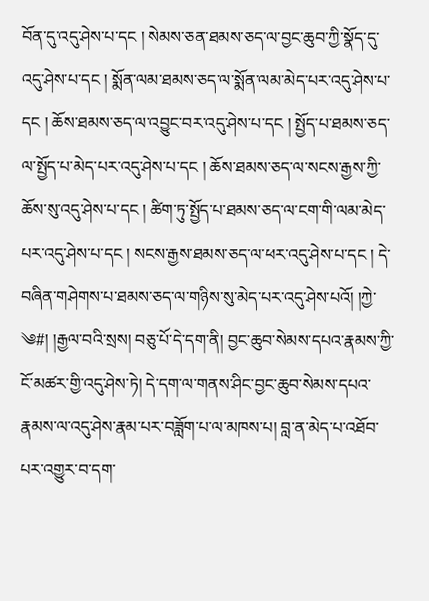བོན་དུ་འདུ་ཤེས་པ་དང ། སེམས་ཅན་ཐམས་ཅད་ལ་བྱང་ཆུབ་ཀྱི་སྣོད་དུ་འདུ་ཤེས་པ་དང ། སྨོན་ལམ་ཐམས་ཅད་ལ་སྨོན་ལམ་མེད་པར་འདུ་ཤེས་པ་དང ། ཆོས་ཐམས་ཅད་ལ་འབྱུང་བར་འདུ་ཤེས་པ་དང ། སྤྱོད་པ་ཐམས་ཅད་ལ་སྤྱོད་པ་མེད་པར་འདུ་ཤེས་པ་དང ། ཆོས་ཐམས་ཅད་ལ་སངས་རྒྱས་ཀྱི་ཆོས་སུ་འདུ་ཤེས་པ་དང ། ཚིག་ཏུ་སྤྱོད་པ་ཐམས་ཅད་ལ་ངག་གི་ལམ་མེད་པར་འདུ་ཤེས་པ་དང ། སངས་རྒྱས་ཐམས་ཅད་ལ་ཕར་འདུ་ཤེས་པ་དང ། དེ་བཞིན་གཤེགས་པ་ཐམས་ཅད་ལ་གཉིས་སུ་མེད་པར་འདུ་ཤེས་པའོ། །ཀྱེ་
༄#། །རྒྱལ་བའི་སྲས། བཅུ་པོ་དེ་དག་ནི། བྱང་ཆུབ་སེམས་དཔའ་རྣམས་ཀྱི་ངོ་མཚར་གྱི་འདུ་ཤེས་ཏེ། དེ་དག་ལ་གནས་ཤིང་བྱང་ཆུབ་སེམས་དཔའ་རྣམས་ལ་འདུ་ཤེས་རྣམ་པར་བཟློག་པ་ལ་མཁས་པ། བླ་ན་མེད་པ་འཐོབ་པར་འགྱུར་བ་དག་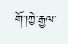གོ་།ཀྱེ་རྒྱལ་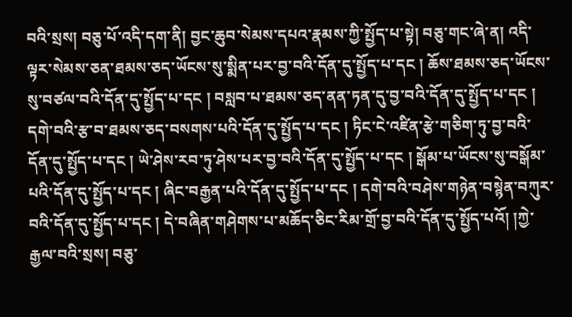བའི་སྲས། བཅུ་པོ་འདི་དག་ནི། བྱང་ཆུབ་སེམས་དཔའ་རྣམས་ཀྱི་སྤྱོད་པ་སྟེ། བཅུ་གང་ཞེ་ན། འདི་ལྟར་སེམས་ཅན་ཐམས་ཅད་ཡོངས་སུ་སྨིན་པར་བྱ་བའི་དོན་དུ་སྤྱོད་པ་དང ། ཆོས་ཐམས་ཅད་ཡོངས་སུ་བཙལ་བའི་དོན་དུ་སྤྱོད་པ་དང ། བསླབ་པ་ཐམས་ཅད་ནན་ཏན་དུ་བྱ་བའི་དོན་དུ་སྤྱོད་པ་དང ། དགེ་བའི་རྩ་བ་ཐམས་ཅད་བསགས་པའི་དོན་དུ་སྤྱོད་པ་དང ། ཏིང་ངེ་འཛིན་རྩེ་གཅིག་ཏུ་བྱ་བའི་དོན་དུ་སྤྱོད་པ་དང ། ཡེ་ཤེས་རབ་ཏུ་ཤེས་པར་བྱ་བའི་དོན་དུ་སྤྱོད་པ་དང ། སྒོམ་པ་ཡོངས་སུ་བསྒོམ་པའི་དོན་དུ་སྤྱོད་པ་དང ། ཞིང་བརྒྱན་པའི་དོན་དུ་སྤྱོད་པ་དང ། དགེ་བའི་བཤེས་གཉེན་བསྙེན་བཀུར་བའི་དོན་དུ་སྤྱོད་པ་དང ། དེ་བཞིན་གཤེགས་པ་མཆོད་ཅིང་རིམ་གྲོ་བྱ་བའི་དོན་དུ་སྤྱོད་པའོ། །ཀྱེ་རྒྱལ་བའི་སྲས། བཅུ་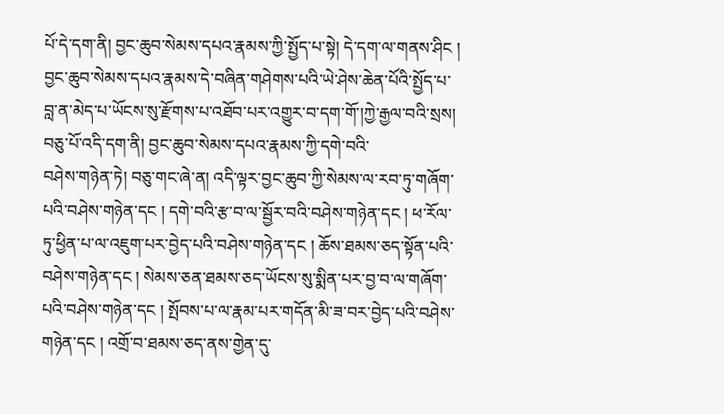པོ་དེ་དག་ནི། བྱང་ཆུབ་སེམས་དཔའ་རྣམས་ཀྱི་སྤྱོད་པ་སྟེ། དེ་དག་ལ་གནས་ཤིང ། བྱང་ཆུབ་སེམས་དཔའ་རྣམས་དེ་བཞིན་གཤེགས་པའི་ཡེ་ཤེས་ཆེན་པོའི་སྤྱོད་པ་བླ་ན་མེད་པ་ཡོངས་སུ་རྫོགས་པ་འཐོབ་པར་འགྱུར་བ་དག་གོ་།ཀྱེ་རྒྱལ་བའི་སྲས། བཅུ་པོ་འདི་དག་ནི། བྱང་ཆུབ་སེམས་དཔའ་རྣམས་ཀྱི་དགེ་བའི་
བཤེས་གཉེན་ཏེ། བཅུ་གང་ཞེ་ན། འདི་ལྟར་བྱང་ཆུབ་ཀྱི་སེམས་ལ་རབ་ཏུ་གཞོག་པའི་བཤེས་གཉེན་དང ། དགེ་བའི་རྩ་བ་ལ་སྦྱོར་བའི་བཤེས་གཉེན་དང ། ཕ་རོལ་ཏུ་ཕྱིན་པ་ལ་འཇུག་པར་བྱེད་པའི་བཤེས་གཉེན་དང ། ཆོས་ཐམས་ཅད་སྟོན་པའི་བཤེས་གཉེན་དང ། སེམས་ཅན་ཐམས་ཅད་ཡོངས་སུ་སྨིན་པར་བྱ་བ་ལ་གཞོག་པའི་བཤེས་གཉེན་དང ། སྤོབས་པ་ལ་རྣམ་པར་གདོན་མི་ཟ་བར་བྱེད་པའི་བཤེས་གཉེན་དང ། འགྲོ་བ་ཐམས་ཅད་ནས་གྱེན་དུ་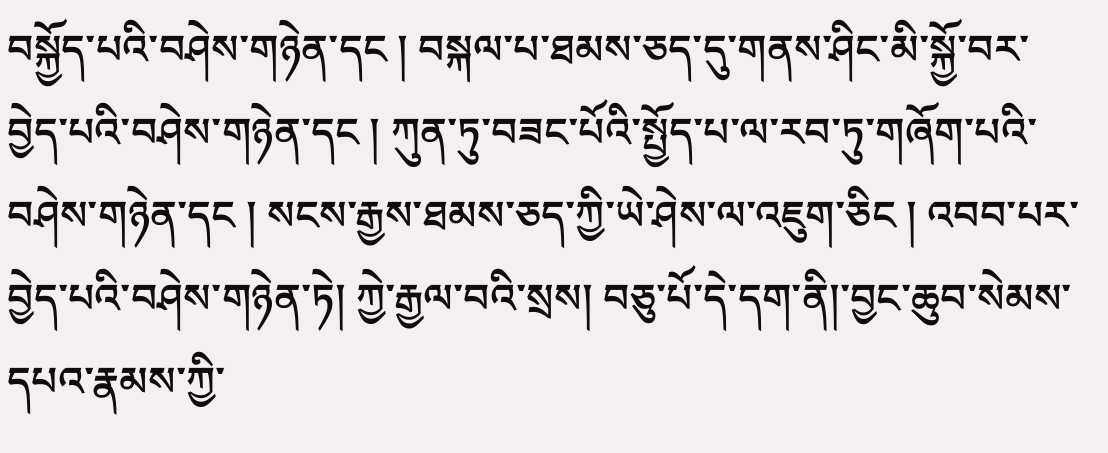བསྐྱོད་པའི་བཤེས་གཉེན་དང ། བསྐལ་པ་ཐམས་ཅད་དུ་གནས་ཤིང་མི་སྐྱོ་བར་བྱེད་པའི་བཤེས་གཉེན་དང ། ཀུན་ཏུ་བཟང་པོའི་སྤྱོད་པ་ལ་རབ་ཏུ་གཞོག་པའི་བཤེས་གཉེན་དང ། སངས་རྒྱས་ཐམས་ཅད་ཀྱི་ཡེ་ཤེས་ལ་འཇུག་ཅིང ། འབབ་པར་བྱེད་པའི་བཤེས་གཉེན་ཏེ། ཀྱེ་རྒྱལ་བའི་སྲས། བཅུ་པོ་དེ་དག་ནི།་བྱང་ཆུབ་སེམས་དཔའ་རྣམས་ཀྱི་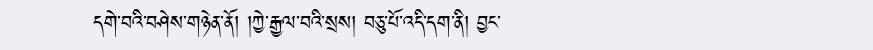དགེ་བའི་བཤེས་གཉེན་ནོ། །ཀྱེ་རྒྱལ་བའི་སྲས། བཅུ་པོ་འདི་དག་ནི། བྱང་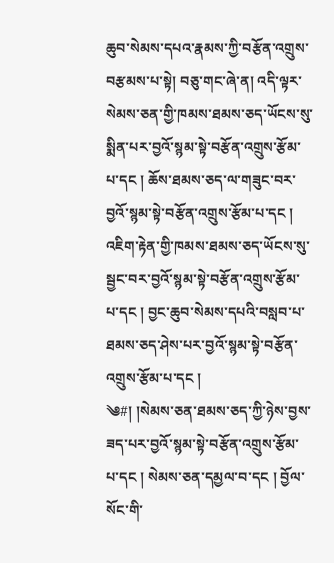ཆུབ་སེམས་དཔའ་རྣམས་ཀྱི་བརྩོན་འགྲུས་བརྩམས་པ་སྟེ། བཅུ་གང་ཞེ་ན། འདི་ལྟར་སེམས་ཅན་གྱི་ཁམས་ཐམས་ཅད་ཡོངས་སུ་སྨིན་པར་བྱའོ་སྙམ་སྟེ་བརྩོན་འགྲུས་རྩོམ་པ་དང ། ཆོས་ཐམས་ཅད་ལ་གཟུང་བར་བྱའོ་སྙམ་སྟེ་བརྩོན་འགྲུས་རྩོམ་པ་དང ། འཇིག་རྟེན་གྱི་ཁམས་ཐམས་ཅད་ཡོངས་སུ་སྦྱང་བར་བྱའོ་སྙམ་སྟེ་བརྩོན་འགྲུས་རྩོམ་པ་དང ། བྱང་ཆུབ་སེམས་དཔའི་བསླབ་པ་ཐམས་ཅད་ཤེས་པར་བྱའོ་སྙམ་སྟེ་བརྩོན་འགྲུས་རྩོམ་པ་དང །
༄#། །སེམས་ཅན་ཐམས་ཅད་ཀྱི་ཉེས་བྱས་ཟད་པར་བྱའོ་སྙམ་སྟེ་བརྩོན་འགྲུས་རྩོམ་པ་དང ། སེམས་ཅན་དམྱལ་བ་དང ། བྱོལ་སོང་གི་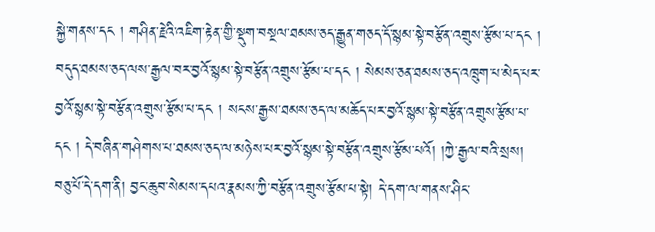སྐྱེ་གནས་དང ། གཤིན་རྗེའི་འཇིག་རྟེན་གྱི་སྡུག་བསྔལ་ཐམས་ཅད་རྒྱུན་གཅད་དོ་སྙམ་སྟེ་བརྩོན་འགྲུས་རྩོམ་པ་དང ། བདུད་ཐམས་ཅད་ལས་རྒྱལ་བར་བྱའོ་སྙམ་སྟེ་བརྩོན་འགྲུས་རྩོམ་པ་དང ། སེམས་ཅན་ཐམས་ཅད་འཁྲུག་པ་མེད་པར་བྱའོ་སྙམ་སྟེ་བརྩོན་འགྲུས་རྩོམ་པ་དང ། སངས་རྒྱས་ཐམས་ཅད་ལ་མཆོད་པར་བྱའོ་སྙམ་སྟེ་བརྩོན་འགྲུས་རྩོམ་པ་དང ། དེ་བཞིན་གཤེགས་པ་ཐམས་ཅད་ལ་མཉེས་པར་བྱའོ་སྙམ་སྟེ་བརྩོན་འགྲུས་རྩོམ་པའོ། །ཀྱེ་རྒྱལ་བའི་སྲས། བཅུ་པོ་དེ་དག་ནི། བྱང་ཆུབ་སེམས་དཔའ་རྣམས་ཀྱི་བརྩོན་འགྲུས་རྩོམ་པ་སྟེ། དེ་དག་ལ་གནས་ཤིང་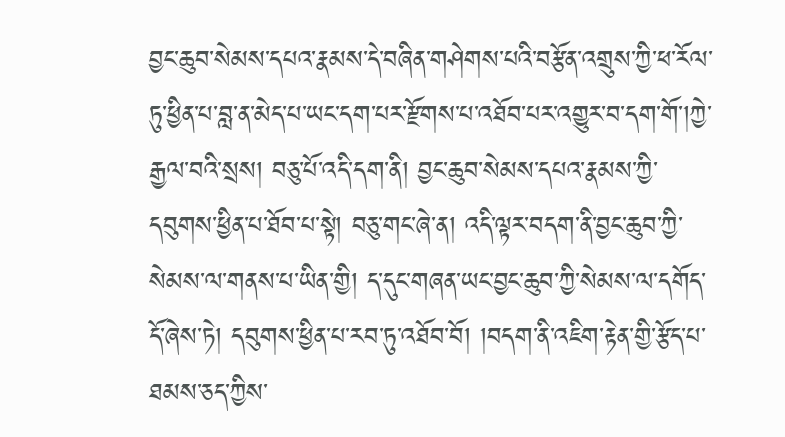བྱང་ཆུབ་སེམས་དཔའ་རྣམས་དེ་བཞིན་གཤེགས་པའི་བརྩོན་འགྲུས་ཀྱི་ཕ་རོལ་ཏུ་ཕྱིན་པ་བླ་ན་མེད་པ་ཡང་དག་པར་རྫོགས་པ་འཐོབ་པར་འགྱུར་བ་དག་གོ་།ཀྱེ་རྒྱལ་བའི་སྲས། བཅུ་པོ་འདི་དག་ནི། བྱང་ཆུབ་སེམས་དཔའ་རྣམས་ཀྱི་དབུགས་ཕྱིན་པ་ཐོབ་པ་སྟེ། བཅུ་གང་ཞེ་ན། འདི་ལྟར་བདག་ནི་བྱང་ཆུབ་ཀྱི་སེམས་ལ་གནས་པ་ཡིན་གྱི། ད་དུང་གཞན་ཡང་བྱང་ཆུབ་ཀྱི་སེམས་ལ་དགོད་དོ་ཞེས་ཏེ། དབུགས་ཕྱིན་པ་རབ་ཏུ་འཐོབ་བོ། །བདག་ནི་འཇིག་རྟེན་གྱི་རྩོད་པ་ཐམས་ཅད་ཀྱིས་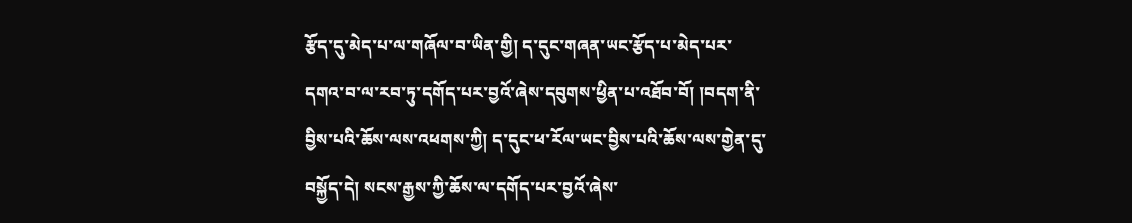རྩོད་དུ་མེད་པ་ལ་གཞོལ་བ་ཡིན་གྱི། ད་དུང་གཞན་ཡང་རྩོད་པ་མེད་པར་
དགའ་བ་ལ་རབ་ཏུ་དགོད་པར་བྱའོ་ཞེས་དབུགས་ཕྱིན་པ་འཐོབ་བོ། །བདག་ནི་བྱིས་པའི་ཆོས་ལས་འཕགས་ཀྱི། ད་དུང་ཕ་རོལ་ཡང་བྱིས་པའི་ཆོས་ལས་གྱེན་དུ་བསྐྱོད་དེ། སངས་རྒྱས་ཀྱི་ཆོས་ལ་དགོད་པར་བྱའོ་ཞེས་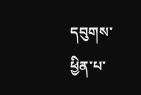དབུགས་ཕྱིན་པ་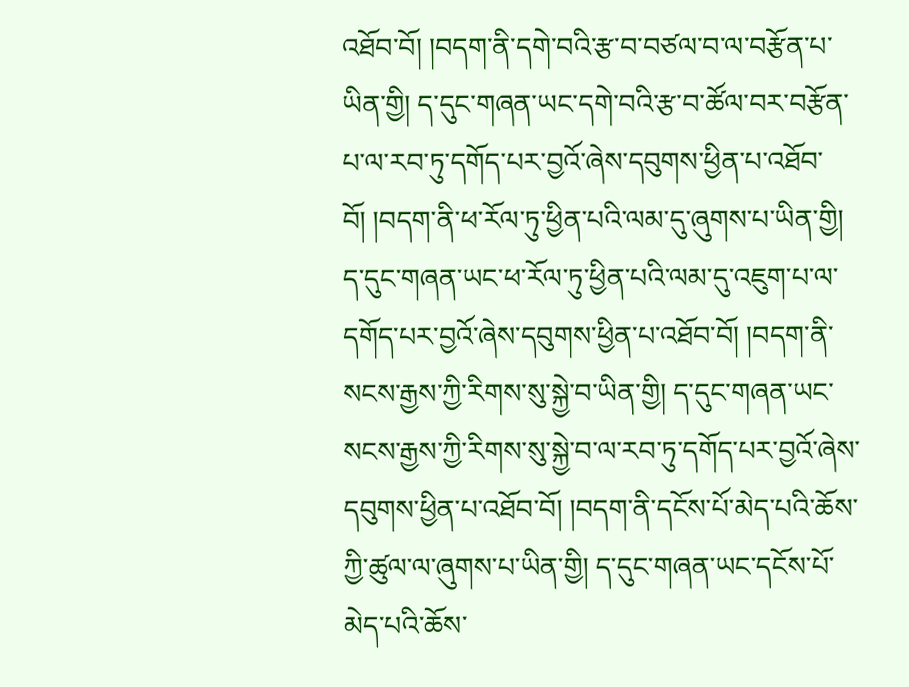འཐོབ་བོ། །བདག་ནི་དགེ་བའི་རྩ་བ་བཙལ་བ་ལ་བརྩོན་པ་ཡིན་གྱི། ད་དུང་གཞན་ཡང་དགེ་བའི་རྩ་བ་ཚོལ་བར་བརྩོན་པ་ལ་རབ་ཏུ་དགོད་པར་བྱའོ་ཞེས་དབུགས་ཕྱིན་པ་འཐོབ་བོ། །བདག་ནི་ཕ་རོལ་ཏུ་ཕྱིན་པའི་ལམ་དུ་ཞུགས་པ་ཡིན་གྱི། ད་དུང་གཞན་ཡང་ཕ་རོལ་ཏུ་ཕྱིན་པའི་ལམ་དུ་འཇུག་པ་ལ་དགོད་པར་བྱའོ་ཞེས་དབུགས་ཕྱིན་པ་འཐོབ་བོ། །བདག་ནི་སངས་རྒྱས་ཀྱི་རིགས་སུ་སྐྱེ་བ་ཡིན་གྱི། ད་དུང་གཞན་ཡང་སངས་རྒྱས་ཀྱི་རིགས་སུ་སྐྱེ་བ་ལ་རབ་ཏུ་དགོད་པར་བྱའོ་ཞེས་དབུགས་ཕྱིན་པ་འཐོབ་བོ། །བདག་ནི་དངོས་པོ་མེད་པའི་ཆོས་ཀྱི་ཚུལ་ལ་ཞུགས་པ་ཡིན་གྱི། ད་དུང་གཞན་ཡང་དངོས་པོ་མེད་པའི་ཆོས་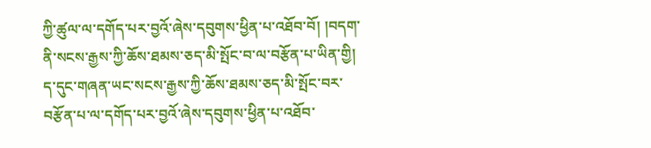ཀྱི་ཚུལ་ལ་དགོད་པར་བྱའོ་ཞེས་དབུགས་ཕྱིན་པ་འཐོབ་བོ། །བདག་ནི་སངས་རྒྱས་ཀྱི་ཆོས་ཐམས་ཅད་མི་སྤོང་བ་ལ་བརྩོན་པ་ཡིན་གྱི། ད་དུང་གཞན་ཡང་སངས་རྒྱས་ཀྱི་ཆོས་ཐམས་ཅད་མི་སྤོང་བར་བརྩོན་པ་ལ་དགོད་པར་བྱའོ་ཞེས་དབུགས་ཕྱིན་པ་འཐོབ་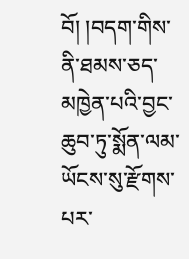བོ། །བདག་གིས་ནི་ཐམས་ཅད་མཁྱེན་པའི་བྱང་ཆུབ་ཏུ་སྨོན་ལམ་ཡོངས་སུ་རྫོགས་པར་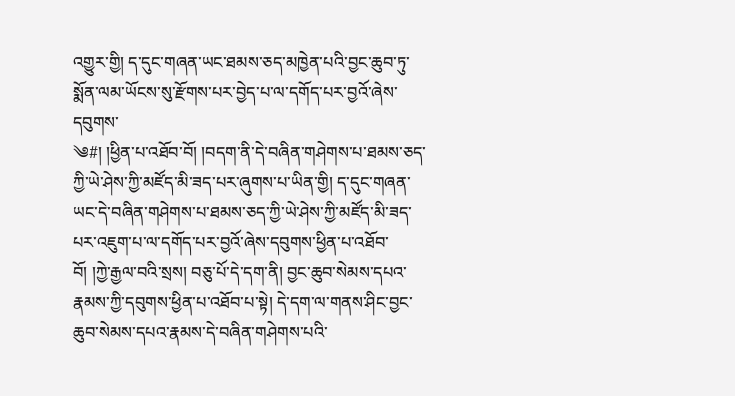འགྱུར་གྱི། ད་དུང་གཞན་ཡང་ཐམས་ཅད་མཁྱེན་པའི་བྱང་ཆུབ་ཏུ་སྨོན་ལམ་ཡོངས་སུ་རྫོགས་པར་བྱེད་པ་ལ་དགོད་པར་བྱའོ་ཞེས་དབུགས་
༄#། །ཕྱིན་པ་འཐོབ་བོ། །བདག་ནི་དེ་བཞིན་གཤེགས་པ་ཐམས་ཅད་ཀྱི་ཡེ་ཤེས་ཀྱི་མཛོད་མི་ཟད་པར་ཞུགས་པ་ཡིན་གྱི། ད་དུང་གཞན་ཡང་དེ་བཞིན་གཤེགས་པ་ཐམས་ཅད་ཀྱི་ཡེ་ཤེས་ཀྱི་མཛོད་མི་ཟད་པར་འཇུག་པ་ལ་དགོད་པར་བྱའོ་ཞེས་དབུགས་ཕྱིན་པ་འཐོབ་བོ། །ཀྱེ་རྒྱལ་བའི་སྲས། བཅུ་པོ་དེ་དག་ནི། བྱང་ཆུབ་སེམས་དཔའ་རྣམས་ཀྱི་དབུགས་ཕྱིན་པ་འཐོབ་པ་སྟེ། དེ་དག་ལ་གནས་ཤིང་བྱང་ཆུབ་སེམས་དཔའ་རྣམས་དེ་བཞིན་གཤེགས་པའི་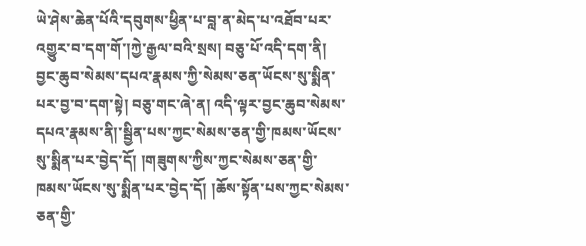ཡེ་ཤེས་ཆེན་པོའི་དབུགས་ཕྱིན་པ་བླ་ན་མེད་པ་འཐོབ་པར་འགྱུར་བ་དག་གོ་།ཀྱེ་རྒྱལ་བའི་སྲས། བཅུ་པོ་འདི་དག་ནི། བྱང་ཆུབ་སེམས་དཔའ་རྣམས་ཀྱི་སེམས་ཅན་ཡོངས་སུ་སྨིན་པར་བྱ་བ་དག་སྟེ། བཅུ་གང་ཞེ་ན། འདི་ལྟར་བྱང་ཆུབ་སེམས་དཔའ་རྣམས་ནི།་སྦྱིན་པས་ཀྱང་སེམས་ཅན་གྱི་ཁམས་ཡོངས་སུ་སྨིན་པར་བྱེད་དོ། །གཟུགས་ཀྱིས་ཀྱང་སེམས་ཅན་གྱི་ཁམས་ཡོངས་སུ་སྨིན་པར་བྱེད་དོ། །ཆོས་སྟོན་པས་ཀྱང་སེམས་ཅན་གྱི་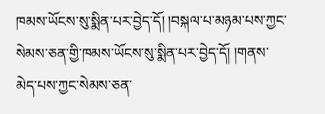ཁམས་ཡོངས་སུ་སྨིན་པར་བྱེད་དོ། །བསྐལ་པ་མཉམ་པས་ཀྱང་སེམས་ཅན་གྱི་ཁམས་ཡོངས་སུ་སྨིན་པར་བྱེད་དོ། །གནས་མེད་པས་ཀྱང་སེམས་ཅན་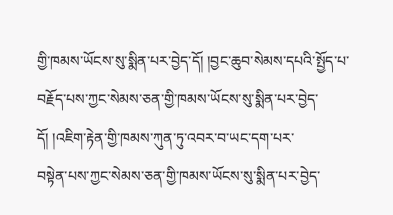གྱི་ཁམས་ཡོངས་སུ་སྨིན་པར་བྱེད་དོ། །བྱང་ཆུབ་སེམས་དཔའི་སྤྱོད་པ་བརྗོད་པས་ཀྱང་སེམས་ཅན་གྱི་ཁམས་ཡོངས་སུ་སྨིན་པར་བྱེད་དོ། །འཇིག་རྟེན་གྱི་ཁམས་ཀུན་ཏུ་འབར་བ་ཡང་དག་པར་
བསྟེན་པས་ཀྱང་སེམས་ཅན་གྱི་ཁམས་ཡོངས་སུ་སྨིན་པར་བྱེད་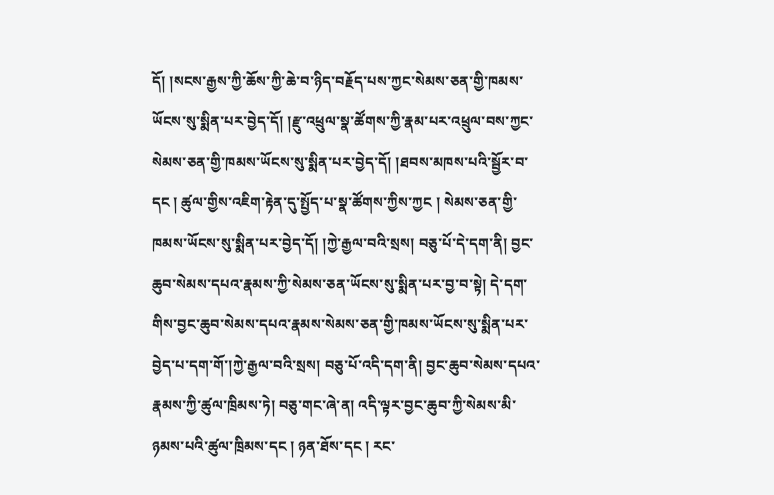དོ། །སངས་རྒྱས་ཀྱི་ཆོས་ཀྱི་ཆེ་བ་ཉིད་བརྗོད་པས་ཀྱང་སེམས་ཅན་གྱི་ཁམས་ཡོངས་སུ་སྨིན་པར་བྱེད་དོ། །རྫུ་འཕྲུལ་སྣ་ཚོགས་ཀྱི་རྣམ་པར་འཕྲུལ་བས་ཀྱང་སེམས་ཅན་གྱི་ཁམས་ཡོངས་སུ་སྨིན་པར་བྱེད་དོ། །ཐབས་མཁས་པའི་སྦྱོར་བ་དང ། ཚུལ་གྱིས་འཇིག་རྟེན་དུ་སྤྱོད་པ་སྣ་ཚོགས་ཀྱིས་ཀྱང ། སེམས་ཅན་གྱི་ཁམས་ཡོངས་སུ་སྨིན་པར་བྱེད་དོ། །ཀྱེ་རྒྱལ་བའི་སྲས། བཅུ་པོ་དེ་དག་ནི། བྱང་ཆུབ་སེམས་དཔའ་རྣམས་ཀྱི་སེམས་ཅན་ཡོངས་སུ་སྨིན་པར་བྱ་བ་སྟེ། དེ་དག་གིས་བྱང་ཆུབ་སེམས་དཔའ་རྣམས་སེམས་ཅན་གྱི་ཁམས་ཡོངས་སུ་སྨིན་པར་བྱེད་པ་དག་གོ་།ཀྱེ་རྒྱལ་བའི་སྲས། བཅུ་པོ་འདི་དག་ནི། བྱང་ཆུབ་སེམས་དཔའ་རྣམས་ཀྱི་ཚུལ་ཁྲིམས་ཏེ། བཅུ་གང་ཞེ་ན། འདི་ལྟར་བྱང་ཆུབ་ཀྱི་སེམས་མི་ཉམས་པའི་ཚུལ་ཁྲིམས་དང ། ཉན་ཐོས་དང ། རང་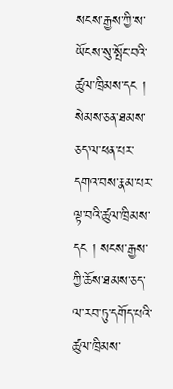སངས་རྒྱས་ཀྱི་ས་ཡོངས་སུ་སྤོང་བའི་ཚུལ་ཁྲིམས་དང ། སེམས་ཅན་ཐམས་ཅད་ལ་ཕན་པར་དགའ་བས་རྣམ་པར་ལྟ་བའི་ཚུལ་ཁྲིམས་དང ། སངས་རྒྱས་ཀྱི་ཆོས་ཐམས་ཅད་ལ་རབ་ཏུ་དགོད་པའི་ཚུལ་ཁྲིམས་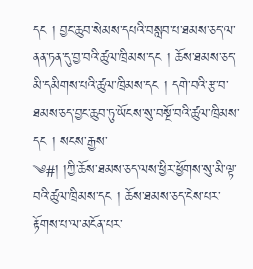དང ། བྱང་ཆུབ་སེམས་དཔའི་བསླབ་པ་ཐམས་ཅད་ལ་ནན་ཏན་དུ་བྱ་བའི་ཚུལ་ཁྲིམས་དང ། ཆོས་ཐམས་ཅད་མི་དམིགས་པའི་ཚུལ་ཁྲིམས་དང ། དགེ་བའི་རྩ་བ་ཐམས་ཅད་བྱང་ཆུབ་ཏུ་ཡོངས་སུ་བསྔོ་བའི་ཚུལ་ཁྲིམས་དང ། སངས་རྒྱས་
༄#། །ཀྱི་ཆོས་ཐམས་ཅད་ལས་ཕྱིར་ཕྱོགས་སུ་མི་ལྟ་བའི་ཚུལ་ཁྲིམས་དང ། ཆོས་ཐམས་ཅད་ངེས་པར་རྟོགས་པ་ལ་མངོན་པར་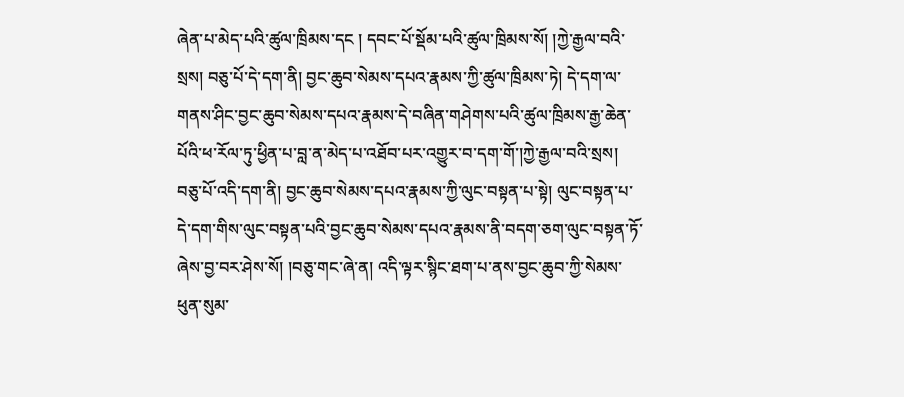ཞེན་པ་མེད་པའི་ཚུལ་ཁྲིམས་དང ། དབང་པོ་སྡོམ་པའི་ཚུལ་ཁྲིམས་སོ། །ཀྱེ་རྒྱལ་བའི་སྲས། བཅུ་པོ་དེ་དག་ནི། བྱང་ཆུབ་སེམས་དཔའ་རྣམས་ཀྱི་ཚུལ་ཁྲིམས་ཏེ། དེ་དག་ལ་གནས་ཤིང་བྱང་ཆུབ་སེམས་དཔའ་རྣམས་དེ་བཞིན་གཤེགས་པའི་ཚུལ་ཁྲིམས་རྒྱ་ཆེན་པོའི་ཕ་རོལ་ཏུ་ཕྱིན་པ་བླ་ན་མེད་པ་འཐོབ་པར་འགྱུར་བ་དག་གོ་།ཀྱེ་རྒྱལ་བའི་སྲས། བཅུ་པོ་འདི་དག་ནི། བྱང་ཆུབ་སེམས་དཔའ་རྣམས་ཀྱི་ལུང་བསྟན་པ་སྟེ། ལུང་བསྟན་པ་དེ་དག་གིས་ལུང་བསྟན་པའི་བྱང་ཆུབ་སེམས་དཔའ་རྣམས་ནི་བདག་ཅག་ལུང་བསྟན་ཏོ་ཞེས་བྱ་བར་ཤེས་སོ། །བཅུ་གང་ཞེ་ན། འདི་ལྟར་སྙིང་ཐག་པ་ནས་བྱང་ཆུབ་ཀྱི་སེམས་ཕུན་སུམ་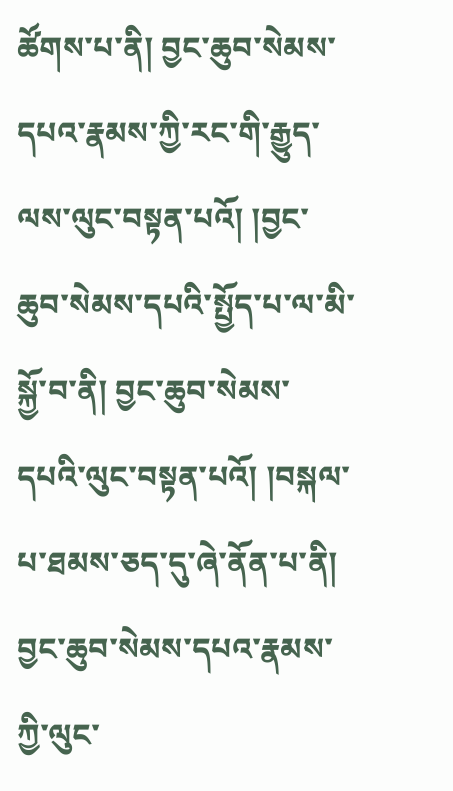ཚོགས་པ་ནི། བྱང་ཆུབ་སེམས་དཔའ་རྣམས་ཀྱི་རང་གི་རྒྱུད་ལས་ལུང་བསྟན་པའོ། །བྱང་ཆུབ་སེམས་དཔའི་སྤྱོད་པ་ལ་མི་སྐྱོ་བ་ནི། བྱང་ཆུབ་སེམས་དཔའི་ལུང་བསྟན་པའོ། །བསྐལ་པ་ཐམས་ཅད་དུ་ཞེ་ནོན་པ་ནི། བྱང་ཆུབ་སེམས་དཔའ་རྣམས་ཀྱི་ལུང་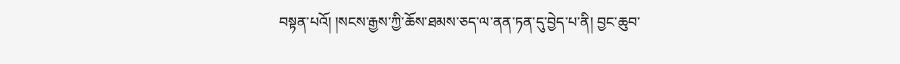བསྟན་པའོ། །སངས་རྒྱས་ཀྱི་ཆོས་ཐམས་ཅད་ལ་ནན་ཏན་དུ་བྱེད་པ་ནི། བྱང་ཆུབ་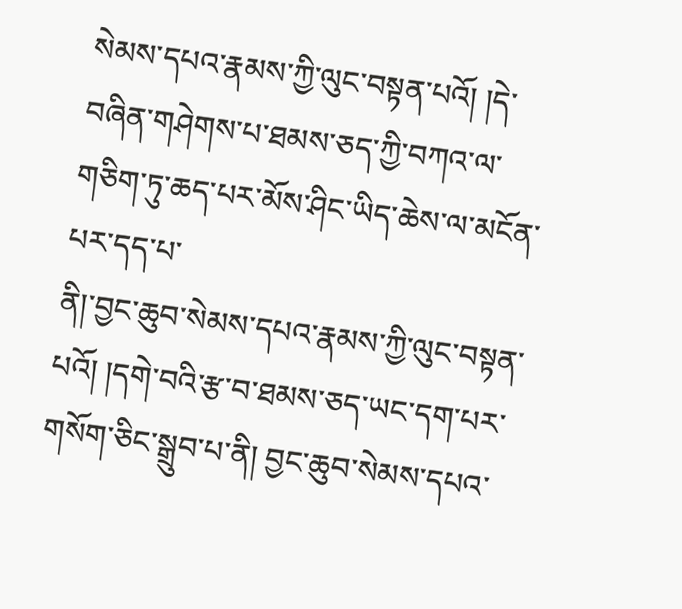སེམས་དཔའ་རྣམས་ཀྱི་ལུང་བསྟན་པའོ། །དེ་བཞིན་གཤེགས་པ་ཐམས་ཅད་ཀྱི་བཀའ་ལ་གཅིག་ཏུ་ཆད་པར་མོས་ཤིང་ཡིད་ཆེས་ལ་མངོན་པར་དད་པ་
ནི།་བྱང་ཆུབ་སེམས་དཔའ་རྣམས་ཀྱི་ལུང་བསྟན་པའོ། །དགེ་བའི་རྩ་བ་ཐམས་ཅད་ཡང་དག་པར་གསོག་ཅིང་སྒྲུབ་པ་ནི། བྱང་ཆུབ་སེམས་དཔའ་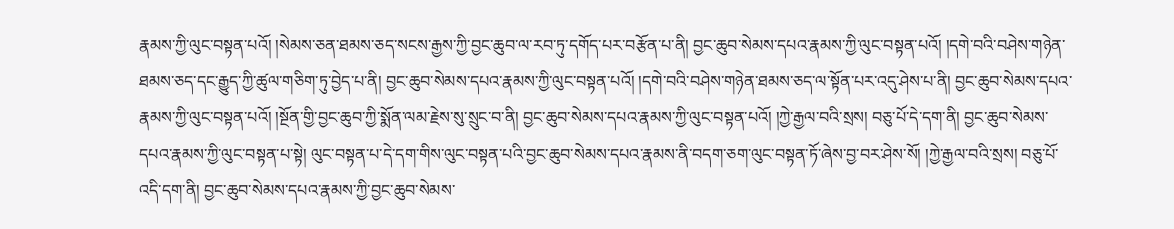རྣམས་ཀྱི་ལུང་བསྟན་པའོ། །སེམས་ཅན་ཐམས་ཅད་སངས་རྒྱས་ཀྱི་བྱང་ཆུབ་ལ་རབ་ཏུ་དགོད་པར་བརྩོན་པ་ནི། བྱང་ཆུབ་སེམས་དཔའ་རྣམས་ཀྱི་ལུང་བསྟན་པའོ། །དགེ་བའི་བཤེས་གཉེན་ཐམས་ཅད་དང་རྒྱུད་ཀྱི་ཚུལ་གཅིག་ཏུ་བྱེད་པ་ནི། བྱང་ཆུབ་སེམས་དཔའ་རྣམས་ཀྱི་ལུང་བསྟན་པའོ། །དགེ་བའི་བཤེས་གཉེན་ཐམས་ཅད་ལ་སྟོན་པར་འདུ་ཤེས་པ་ནི། བྱང་ཆུབ་སེམས་དཔའ་རྣམས་ཀྱི་ལུང་བསྟན་པའོ། །སྔོན་གྱི་བྱང་ཆུབ་ཀྱི་སྨོན་ལམ་རྗེས་སུ་སྲུང་བ་ནི། བྱང་ཆུབ་སེམས་དཔའ་རྣམས་ཀྱི་ལུང་བསྟན་པའོ། །ཀྱེ་རྒྱལ་བའི་སྲས། བཅུ་པོ་དེ་དག་ནི། བྱང་ཆུབ་སེམས་དཔའ་རྣམས་ཀྱི་ལུང་བསྟན་པ་སྟེ། ལུང་བསྟན་པ་དེ་དག་གིས་ལུང་བསྟན་པའི་བྱང་ཆུབ་སེམས་དཔའ་རྣམས་ནི་བདག་ཅག་ལུང་བསྟན་ཏོ་ཞེས་བྱ་བར་ཤེས་སོ། །ཀྱེ་རྒྱལ་བའི་སྲས། བཅུ་པོ་འདི་དག་ནི། བྱང་ཆུབ་སེམས་དཔའ་རྣམས་ཀྱི་བྱང་ཆུབ་སེམས་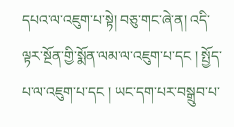དཔའ་ལ་འཇུག་པ་སྟེ། བཅུ་གང་ཞེ་ན། འདི་ལྟར་སྔོན་གྱི་སྨོན་ལམ་ལ་འཇུག་པ་དང ། སྤྱོད་པ་ལ་འཇུག་པ་དང ། ཡང་དག་པར་བསྒྲུབ་པ་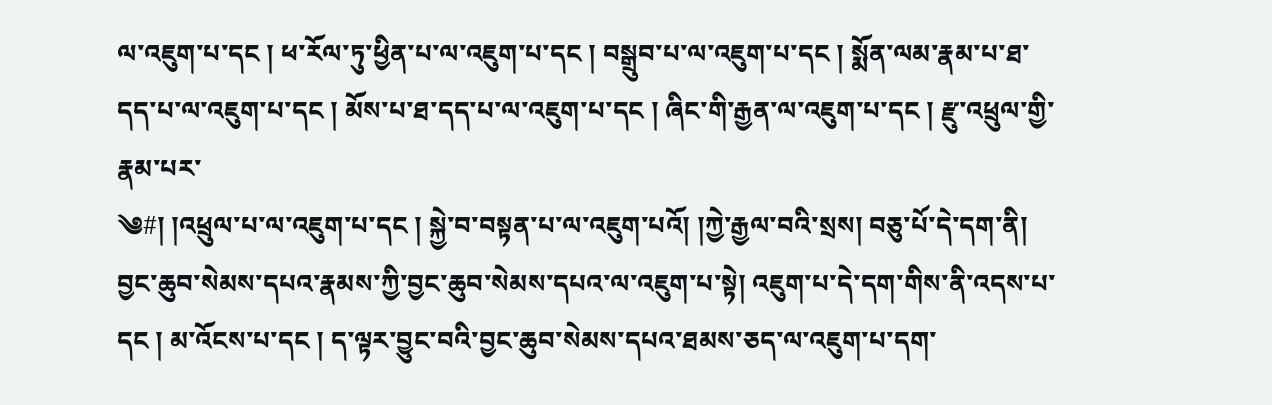ལ་འཇུག་པ་དང ། ཕ་རོལ་ཏུ་ཕྱིན་པ་ལ་འཇུག་པ་དང ། བསྒྲུབ་པ་ལ་འཇུག་པ་དང ། སྨོན་ལམ་རྣམ་པ་ཐ་དད་པ་ལ་འཇུག་པ་དང ། མོས་པ་ཐ་དད་པ་ལ་འཇུག་པ་དང ། ཞིང་གི་རྒྱན་ལ་འཇུག་པ་དང ། རྫུ་འཕྲུལ་གྱི་རྣམ་པར་
༄#། །འཕྲུལ་པ་ལ་འཇུག་པ་དང ། སྐྱེ་བ་བསྟན་པ་ལ་འཇུག་པའོ། །ཀྱེ་རྒྱལ་བའི་སྲས། བཅུ་པོ་དེ་དག་ནི། བྱང་ཆུབ་སེམས་དཔའ་རྣམས་ཀྱི་བྱང་ཆུབ་སེམས་དཔའ་ལ་འཇུག་པ་སྟེ། འཇུག་པ་དེ་དག་གིས་ནི་འདས་པ་དང ། མ་འོངས་པ་དང ། ད་ལྟར་བྱུང་བའི་བྱང་ཆུབ་སེམས་དཔའ་ཐམས་ཅད་ལ་འཇུག་པ་དག་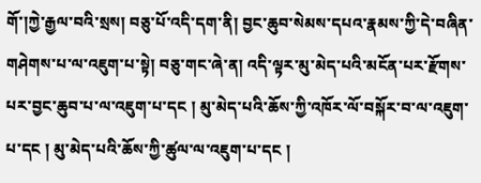གོ་།ཀྱེ་རྒྱལ་བའི་སྲས། བཅུ་པོ་འདི་དག་ནི། བྱང་ཆུབ་སེམས་དཔའ་རྣམས་ཀྱི་དེ་བཞིན་གཤེགས་པ་ལ་འཇུག་པ་སྟེ། བཅུ་གང་ཞེ་ན། འདི་ལྟར་མུ་མེད་པའི་མངོན་པར་རྫོགས་པར་བྱང་ཆུབ་པ་ལ་འཇུག་པ་དང ། མུ་མེད་པའི་ཆོས་ཀྱི་འཁོར་ལོ་བསྐོར་བ་ལ་འཇུག་པ་དང ། མུ་མེད་པའི་ཆོས་ཀྱི་ཚུལ་ལ་འཇུག་པ་དང །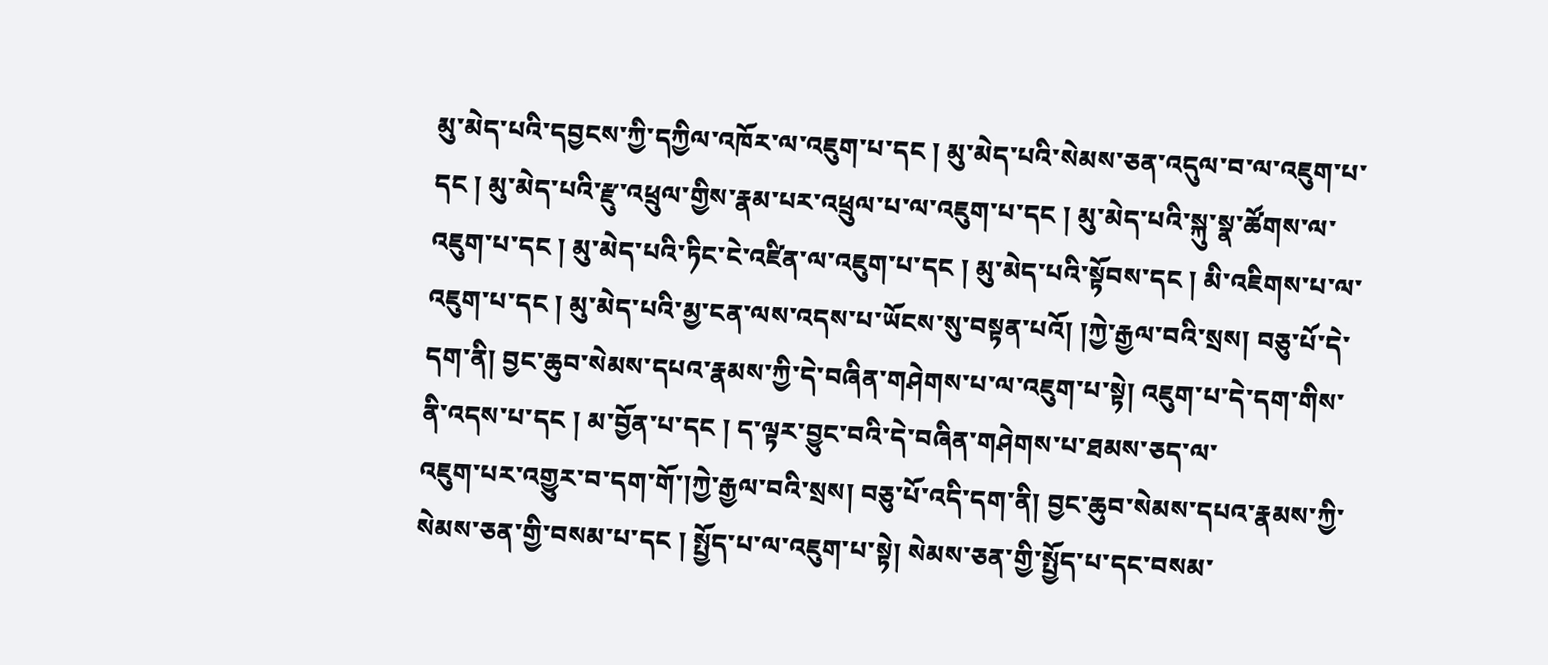མུ་མེད་པའི་དབྱངས་ཀྱི་དཀྱིལ་འཁོར་ལ་འཇུག་པ་དང ། མུ་མེད་པའི་སེམས་ཅན་འདུལ་བ་ལ་འཇུག་པ་དང ། མུ་མེད་པའི་རྫུ་འཕྲུལ་གྱིས་རྣམ་པར་འཕྲུལ་པ་ལ་འཇུག་པ་དང ། མུ་མེད་པའི་སྐུ་སྣ་ཚོགས་ལ་འཇུག་པ་དང ། མུ་མེད་པའི་ཏིང་ངེ་འཛིན་ལ་འཇུག་པ་དང ། མུ་མེད་པའི་སྟོབས་དང ། མི་འཇིགས་པ་ལ་འཇུག་པ་དང ། མུ་མེད་པའི་མྱ་ངན་ལས་འདས་པ་ཡོངས་སུ་བསྟན་པའོ། །ཀྱེ་རྒྱལ་བའི་སྲས། བཅུ་པོ་དེ་དག་ནི། བྱང་ཆུབ་སེམས་དཔའ་རྣམས་ཀྱི་དེ་བཞིན་གཤེགས་པ་ལ་འཇུག་པ་སྟེ། འཇུག་པ་དེ་དག་གིས་ནི་འདས་པ་དང ། མ་བྱོན་པ་དང ། ད་ལྟར་བྱུང་བའི་དེ་བཞིན་གཤེགས་པ་ཐམས་ཅད་ལ་
འཇུག་པར་འགྱུར་བ་དག་གོ་།ཀྱེ་རྒྱལ་བའི་སྲས། བཅུ་པོ་འདི་དག་ནི། བྱང་ཆུབ་སེམས་དཔའ་རྣམས་ཀྱི་སེམས་ཅན་གྱི་བསམ་པ་དང ། སྤྱོད་པ་ལ་འཇུག་པ་སྟེ། སེམས་ཅན་གྱི་སྤྱོད་པ་དང་བསམ་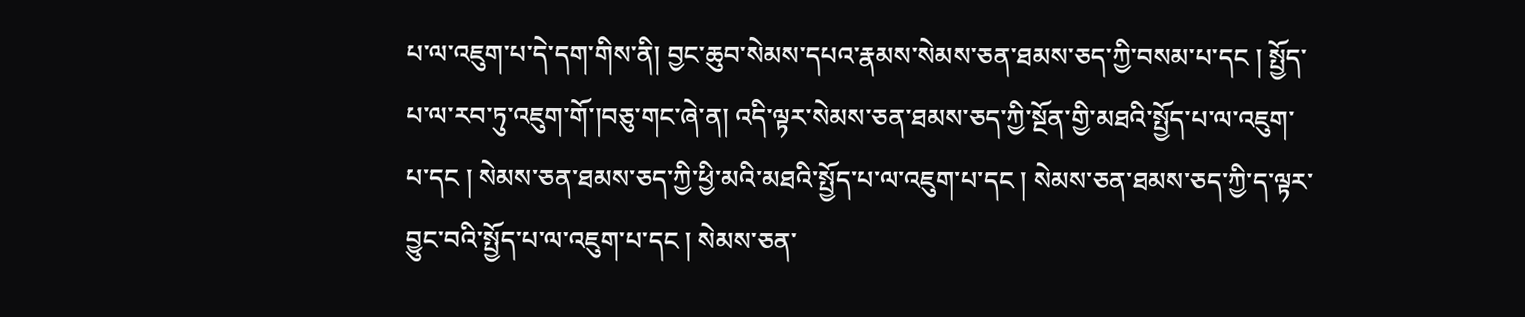པ་ལ་འཇུག་པ་དེ་དག་གིས་ནི། བྱང་ཆུབ་སེམས་དཔའ་རྣམས་སེམས་ཅན་ཐམས་ཅད་ཀྱི་བསམ་པ་དང ། སྤྱོད་པ་ལ་རབ་ཏུ་འཇུག་གོ་།བཅུ་གང་ཞེ་ན། འདི་ལྟར་སེམས་ཅན་ཐམས་ཅད་ཀྱི་སྔོན་གྱི་མཐའི་སྤྱོད་པ་ལ་འཇུག་པ་དང ། སེམས་ཅན་ཐམས་ཅད་ཀྱི་ཕྱི་མའི་མཐའི་སྤྱོད་པ་ལ་འཇུག་པ་དང ། སེམས་ཅན་ཐམས་ཅད་ཀྱི་ད་ལྟར་བྱུང་བའི་སྤྱོད་པ་ལ་འཇུག་པ་དང ། སེམས་ཅན་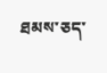ཐམས་ཅད་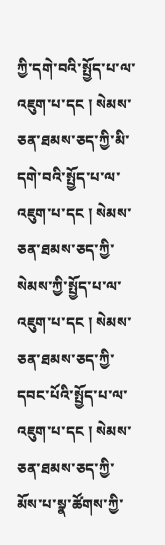ཀྱི་དགེ་བའི་སྤྱོད་པ་ལ་འཇུག་པ་དང ། སེམས་ཅན་ཐམས་ཅད་ཀྱི་མི་དགེ་བའི་སྤྱོད་པ་ལ་འཇུག་པ་དང ། སེམས་ཅན་ཐམས་ཅད་ཀྱི་སེམས་ཀྱི་སྤྱོད་པ་ལ་འཇུག་པ་དང ། སེམས་ཅན་ཐམས་ཅད་ཀྱི་དབང་པོའི་སྤྱོད་པ་ལ་འཇུག་པ་དང ། སེམས་ཅན་ཐམས་ཅད་ཀྱི་མོས་པ་སྣ་ཚོགས་ཀྱི་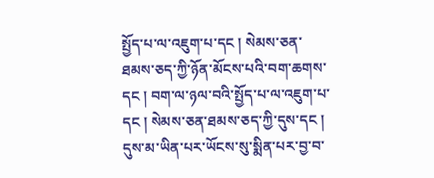སྤྱོད་པ་ལ་འཇུག་པ་དང ། སེམས་ཅན་ཐམས་ཅད་ཀྱི་ཉོན་མོངས་པའི་བག་ཆགས་དང ། བག་ལ་ཉལ་བའི་སྤྱོད་པ་ལ་འཇུག་པ་དང ། སེམས་ཅན་ཐམས་ཅད་ཀྱི་དུས་དང ། དུས་མ་ཡིན་པར་ཡོངས་སུ་སྨིན་པར་བྱ་བ་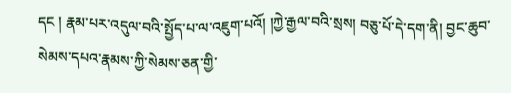དང ། རྣམ་པར་འདུལ་བའི་སྤྱོད་པ་ལ་འཇུག་པའོ། །ཀྱེ་རྒྱལ་བའི་སྲས། བཅུ་པོ་དེ་དག་ནི། བྱང་ཆུབ་སེམས་དཔའ་རྣམས་ཀྱི་སེམས་ཅན་གྱི་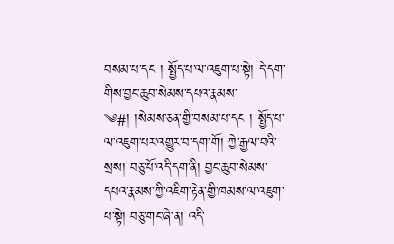བསམ་པ་དང ། སྤྱོད་པ་ལ་འཇུག་པ་སྟེ། དེ་དག་གིས་བྱང་ཆུབ་སེམས་དཔའ་རྣམས་
༄#། །སེམས་ཅན་གྱི་བསམ་པ་དང ། སྤྱོད་པ་ལ་འཇུག་པར་འགྱུར་བ་དག་གོ། ཀྱེ་རྒྱལ་བའི་སྲས། བཅུ་པོ་འདི་དག་ནི། བྱང་ཆུབ་སེམས་དཔའ་རྣམས་ཀྱི་འཇིག་རྟེན་གྱི་ཁམས་ལ་འཇུག་པ་སྟེ། བཅུ་གང་ཞེ་ན། འདི་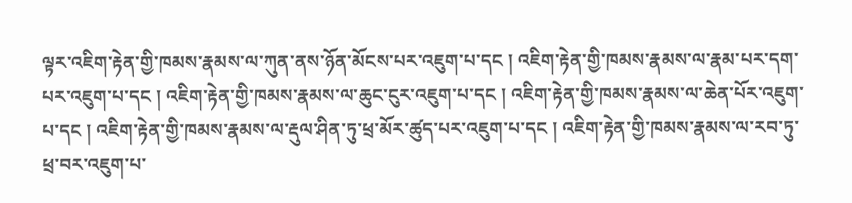ལྟར་འཇིག་རྟེན་གྱི་ཁམས་རྣམས་ལ་ཀུན་ནས་ཉོན་མོངས་པར་འཇུག་པ་དང ། འཇིག་རྟེན་གྱི་ཁམས་རྣམས་ལ་རྣམ་པར་དག་པར་འཇུག་པ་དང ། འཇིག་རྟེན་གྱི་ཁམས་རྣམས་ལ་ཆུང་ངུར་འཇུག་པ་དང ། འཇིག་རྟེན་གྱི་ཁམས་རྣམས་ལ་ཆེན་པོར་འཇུག་པ་དང ། འཇིག་རྟེན་གྱི་ཁམས་རྣམས་ལ་རྡུལ་ཤིན་ཏུ་ཕྲ་མོར་ཚུད་པར་འཇུག་པ་དང ། འཇིག་རྟེན་གྱི་ཁམས་རྣམས་ལ་རབ་ཏུ་ཕྲ་བར་འཇུག་པ་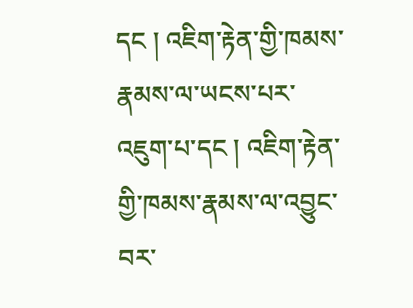དང ། འཇིག་རྟེན་གྱི་ཁམས་རྣམས་ལ་ཡངས་པར་འཇུག་པ་དང ། འཇིག་རྟེན་གྱི་ཁམས་རྣམས་ལ་འབྱུང་བར་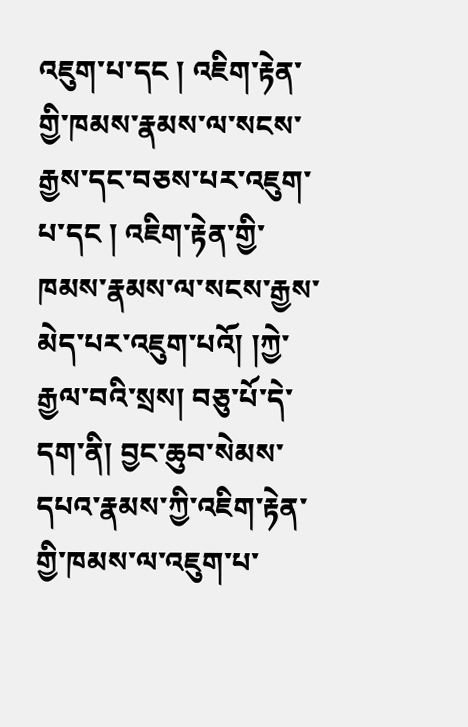འཇུག་པ་དང ། འཇིག་རྟེན་གྱི་ཁམས་རྣམས་ལ་སངས་རྒྱས་དང་བཅས་པར་འཇུག་པ་དང ། འཇིག་རྟེན་གྱི་ཁམས་རྣམས་ལ་སངས་རྒྱས་མེད་པར་འཇུག་པའོ། །ཀྱེ་རྒྱལ་བའི་སྲས། བཅུ་པོ་དེ་དག་ནི། བྱང་ཆུབ་སེམས་དཔའ་རྣམས་ཀྱི་འཇིག་རྟེན་གྱི་ཁམས་ལ་འཇུག་པ་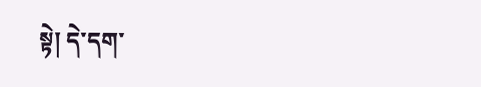སྟེ། དེ་དག་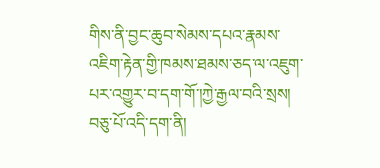གིས་ནི་བྱང་ཆུབ་སེམས་དཔའ་རྣམས་འཇིག་རྟེན་གྱི་ཁམས་ཐམས་ཅད་ལ་འཇུག་པར་འགྱུར་བ་དག་གོ་།ཀྱེ་རྒྱལ་བའི་སྲས། བཅུ་པོ་འདི་དག་ནི།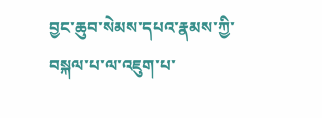བྱང་ཆུབ་སེམས་དཔའ་རྣམས་ཀྱི་བསྐལ་པ་ལ་འཇུག་པ་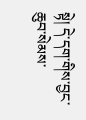སྟེ། དེ་དག་གིས་བྱང་ཆུབ་སེམས་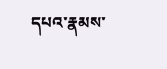དཔའ་རྣམས་